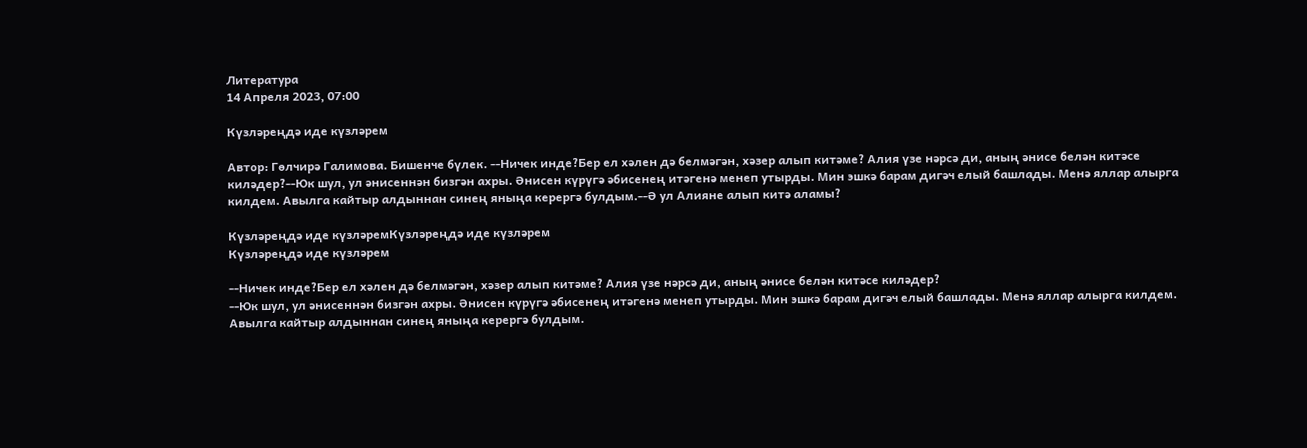Литература
14 Апреля 2023, 07:00

Күзләреңдә иде күзләрем

Автор: Гөлчирә Галимова. Бишенче бүлек. --Ничек инде?Бер ел хәлен дә белмәгән, хәзер алып китәме? Алия үзе нәрсә ди, аның әнисе белән китәсе киләдер?--Юк шул, ул әнисеннән бизгән ахры. Әнисен күрүгә әбисенең итәгенә менеп утырды. Мин эшкә барам дигәч елый башлады. Менә яллар алырга килдем. Авылга кайтыр алдыннан синең яныңа керергә булдым.--Ә ул Алияне алып китә аламы?

Күзләреңдә иде күзләремКүзләреңдә иде күзләрем
Күзләреңдә иде күзләрем

--Ничек инде?Бер ел хәлен дә белмәгән, хәзер алып китәме? Алия үзе нәрсә ди, аның әнисе белән китәсе киләдер?
--Юк шул, ул әнисеннән бизгән ахры. Әнисен күрүгә әбисенең итәгенә менеп утырды. Мин эшкә барам дигәч елый башлады. Менә яллар алырга килдем. Авылга кайтыр алдыннан синең яныңа керергә булдым.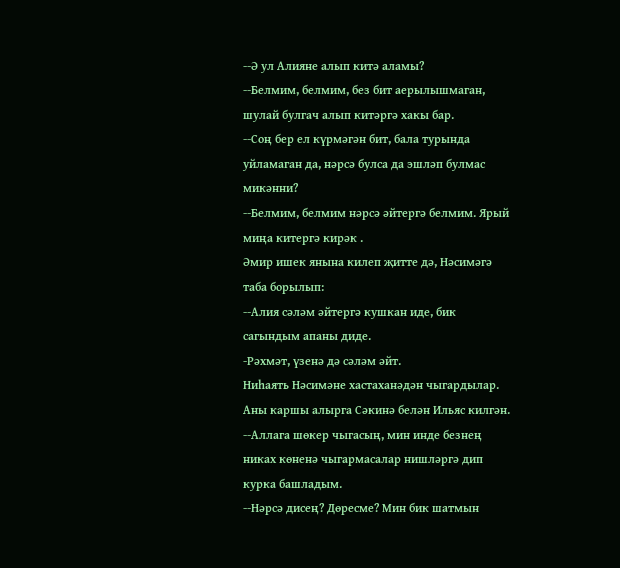--Ә ул Алияне алып китә аламы?
--Белмим, белмим, без бит аерылышмаган, шулай булгач алып китәргә хакы бар.
--Соң бер ел күрмәгән бит, бала турында уйламаган да, нәрсә булса да эшләп булмас микәнни?
--Белмим, белмим нәрсә әйтергә белмим. Ярый миңа китергә кирәк .
Әмир ишек янына килеп җитте дә, Нәсимәгә таба борылып:
--Алия сәләм әйтергә кушкан иде, бик сагындым апаны диде.
-Рәхмәт, үзенә дә сәләм әйт.
Ниһаять Нәсимәне хастаханәдән чыгардылар. Аны каршы алырга Сәкинә белән Ильяс килгән.
--Аллага шөкер чыгасың, мин инде безнең никах көненә чыгармасалар нишләргә дип курка башладым.
--Нәрсә дисең? Дөресме? Мин бик шатмын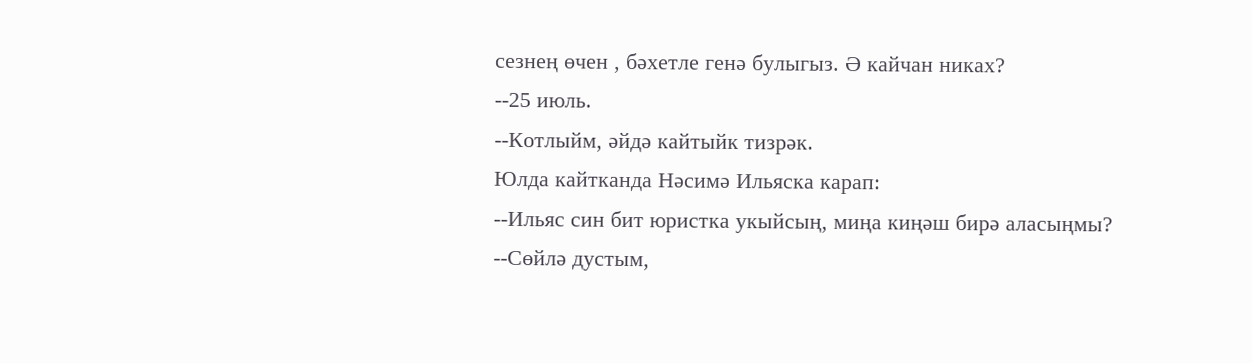сезнең өчен , бәхетле генә булыгыз. Ә кайчан никах?
--25 июль.
--Котлыйм, әйдә кайтыйк тизрәк.
Юлда кайтканда Нәсимә Ильяска карап:
--Ильяс син бит юристка укыйсың, миңа киңәш бирә аласыңмы?
--Сөйлә дустым,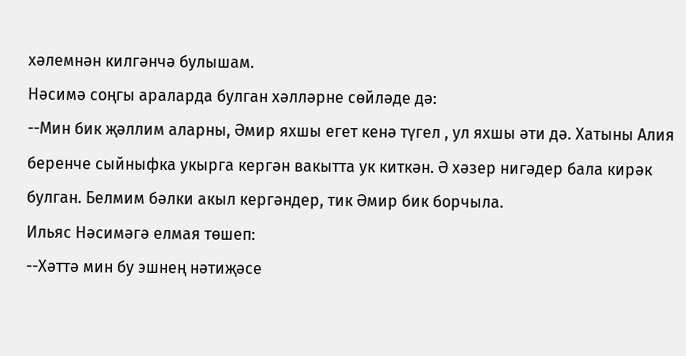хәлемнән килгәнчә булышам.
Нәсимә соңгы араларда булган хәлләрне сөйләде дә:
--Мин бик җәллим аларны, Әмир яхшы егет кенә түгел , ул яхшы әти дә. Хатыны Алия беренче сыйныфка укырга кергән вакытта ук киткән. Ә хәзер нигәдер бала кирәк булган. Белмим бәлки акыл кергәндер, тик Әмир бик борчыла.
Ильяс Нәсимәгә елмая төшеп:
--Хәттә мин бу эшнең нәтиҗәсе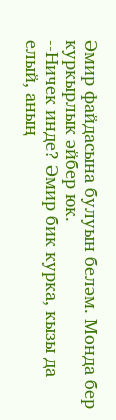Әмир файдасына булуын беләм. Монда бер куркырлык әйбер юк.
--Ничек инде? Әмир бик курка, кызы да елый, аның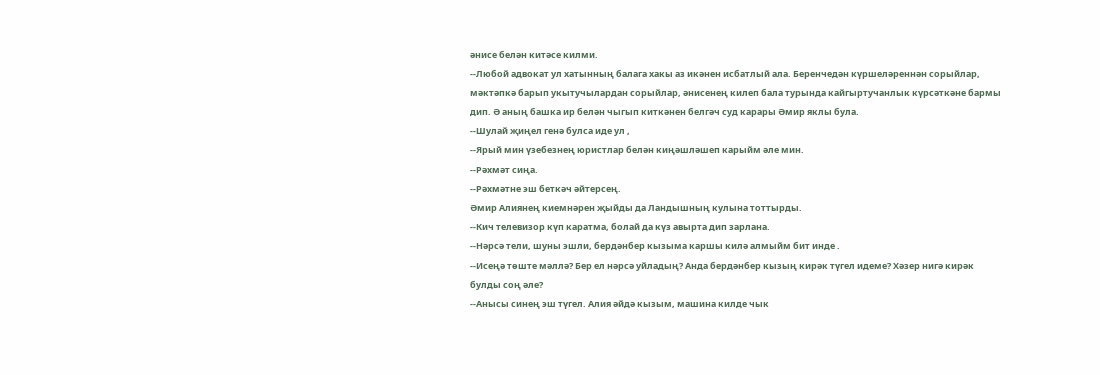әнисе белән китәсе килми.
--Любой адвокат ул хатынның балага хакы аз икәнен исбатлый ала. Беренчедән күршеләреннән сорыйлар, мәктәпкә барып укытучылардан сорыйлар, әнисенең килеп бала турында кайгыртучанлык күрсәткәне бармы дип. Ә аның башка ир белән чыгып киткәнен белгәч суд карары Әмир яклы була.
--Шулай җиңел генә булса иде ул ,
--Ярый мин үзебезнең юристлар белән киңәшләшеп карыйм әле мин.
--Рәхмәт сиңа.
--Рәхмәтне эш беткәч әйтерсең.
Әмир Алиянең киемнәрен җыйды да Ландышның кулына тоттырды.
--Кич телевизор күп каратма, болай да күз авырта дип зарлана.
--Нәрсә тели, шуны эшли, бердәнбер кызыма каршы килә алмыйм бит инде .
--Исеңә төште мәллә? Бер ел нәрсә уйладың? Анда бердәнбер кызың кирәк түгел идеме? Хәзер нигә кирәк булды соң әле?
--Анысы синең эш түгел. Алия әйдә кызым, машина килде чык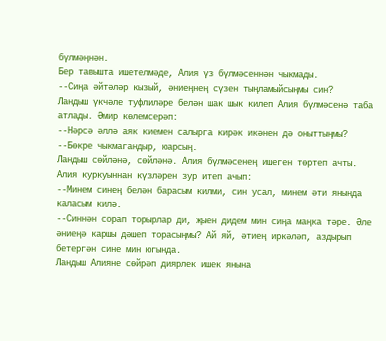бүлмәңнән.
Бер тавышта ишетелмәде, Алия үз бүлмәсеннән чыкмады.
--Сиңа әйтәләр кызый, әниеңнең сүзен тыңламыйсыңмы син?
Ландыш үкчәле туфлиләре белән шак шык килеп Алия бүлмәсенә таба атлады. Әмир көлемсерәп:
--Нәрсә әллә аяк киемен салырга кирәк икәнен дә оныттыңмы?
--Бөкре чыкмагандыр, юарсың.
Ландыш сөйләнә, сөйләнә. Алия бүлмәсенең ишеген төртеп ачты. Алия куркуыннан күзләрен зур итеп ачып:
--Минем синең белән барасым килми, син усал, минем әти янында каласым килә.
--Синнән сорап торырлар ди, җыен дидем мин сиңа маңка тәре. Әле әниеңә каршы дәшеп торасыңмы? Ай яй, әтиең иркәләп, аздырып бетергән сине мин югында.
Ландыш Алияне сөйрәп диярлек ишек янына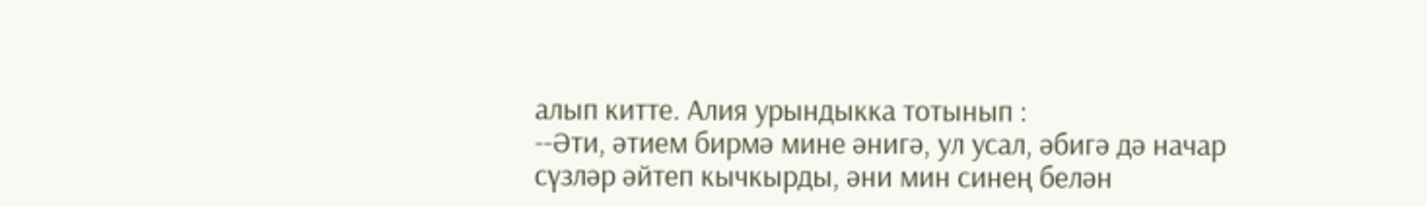алып китте. Алия урындыкка тотынып :
--Әти, әтием бирмә мине әнигә, ул усал, әбигә дә начар сүзләр әйтеп кычкырды, әни мин синең белән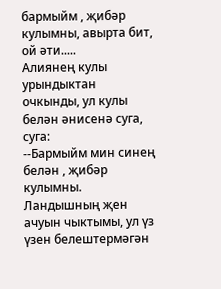бармыйм , җибәр кулымны, авырта бит, ой әти.....
Алиянең кулы урындыктан очкынды, ул кулы белән әнисенә суга, суга:
--Бармыйм мин синең белән , җибәр кулымны.
Ландышның җен ачуын чыктымы, ул үз үзен белештермәгән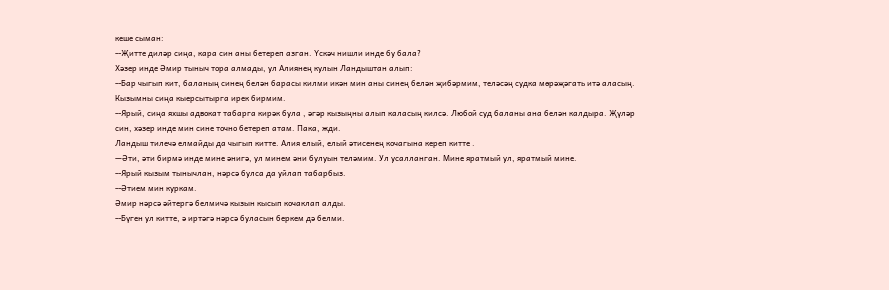кеше сыман:
--Җитте диләр сиңа, кара син аны бетереп азган. Үскәч нишли инде бу бала?
Хәзер инде Әмир тыныч тора алмады, ул Алиянең кулын Ландыштан алып:
--Бар чыгып кит, баланың синең белән барасы килми икән мин аны синең белән җибәрмим, теләсәң судка мөрәҗәгать итә аласың. Кызымны сиңа кыерсытырга ирек бирмим.
--Ярый, сиңа яхшы адвокат табарга кирәк була , әгәр кызыңны алып каласың килсә. Любой суд баланы ана белән калдыра. Җүләр син, хәзер инде мин сине точно бетереп атам. Пака, жди.
Ландыш тилечә елмайды да чыгып китте. Алия елый, елый әтисенең кочагына кереп китте .
—Әти, әти бирмә инде мине әнигә, ул минем әни булуын теләмим. Ул усалланган. Мине яратмый ул, яратмый мине.
--Ярый кызым тынычлан, нәрсә булса да уйлап табарбыз.
--Әтием мин куркам.
Әмир нәрсә әйтергә белмичә кызын кысып кочаклап алды.
--Бүген ул китте, ә иртәгә нәрсә буласын беркем дә белми.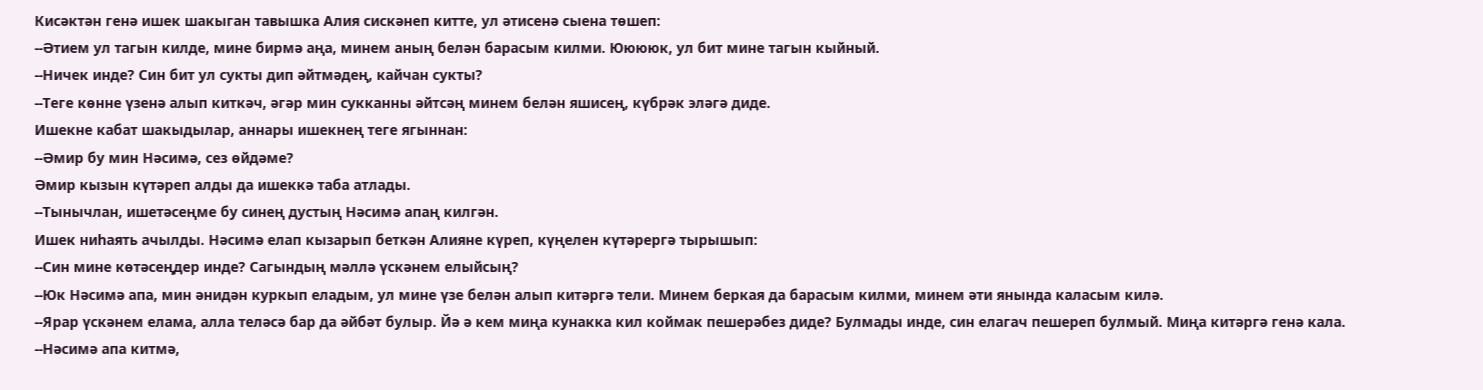Кисәктән генә ишек шакыган тавышка Алия сискәнеп китте, ул әтисенә сыена төшеп:
--Әтием ул тагын килде, мине бирмә аңа, минем аның белән барасым килми. Ююююк, ул бит мине тагын кыйный.
--Ничек инде? Син бит ул сукты дип әйтмәдең, кайчан сукты?
--Теге көнне үзенә алып киткәч, әгәр мин сукканны әйтсәң минем белән яшисең, күбрәк эләгә диде.
Ишекне кабат шакыдылар, аннары ишекнең теге ягыннан:
--Әмир бу мин Нәсимә, сез өйдәме?
Әмир кызын күтәреп алды да ишеккә таба атлады.
--Тынычлан, ишетәсеңме бу синең дустың Нәсимә апаң килгән.
Ишек ниһаять ачылды. Нәсимә елап кызарып беткән Алияне күреп, күңелен күтәрергә тырышып:
--Син мине көтәсеңдер инде? Сагындың мәллә үскәнем елыйсың?
--Юк Нәсимә апа, мин әнидән куркып еладым, ул мине үзе белән алып китәргә тели. Минем беркая да барасым килми, минем әти янында каласым килә.
--Ярар үскәнем елама, алла теләсә бар да әйбәт булыр. Йә ә кем миңа кунакка кил коймак пешерәбез диде? Булмады инде, син елагач пешереп булмый. Миңа китәргә генә кала.
--Нәсимә апа китмә,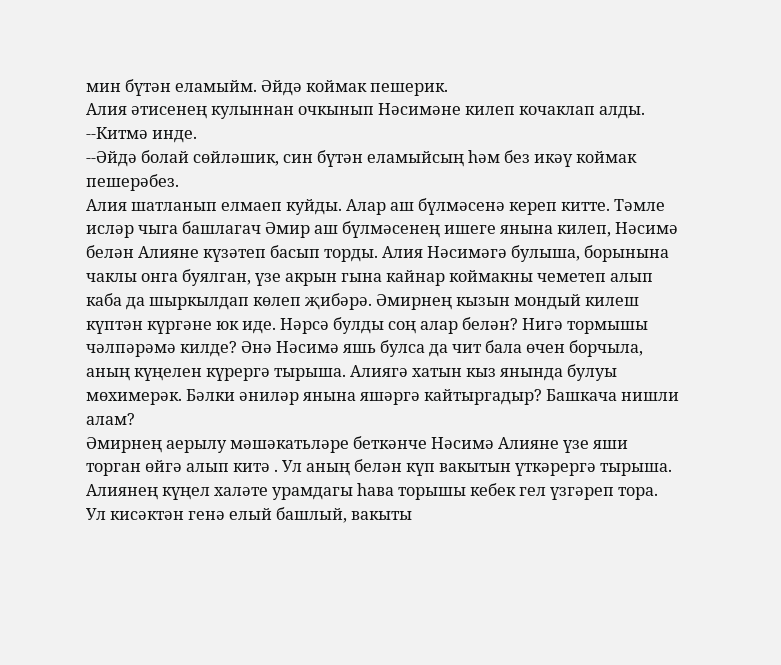мин бүтән еламыйм. Әйдә коймак пешерик.
Алия әтисенең кулыннан очкынып Нәсимәне килеп кочаклап алды.
--Китмә инде.
--Әйдә болай сөйләшик, син бүтән еламыйсың һәм без икәү коймак пешерәбез.
Алия шатланып елмаеп куйды. Алар аш бүлмәсенә кереп китте. Тәмле исләр чыга башлагач Әмир аш бүлмәсенең ишеге янына килеп, Нәсимә белән Алияне күзәтеп басып торды. Алия Нәсимәгә булыша, борынына чаклы онга буялган, үзе акрын гына кайнар коймакны чеметеп алып каба да шыркылдап көлеп җибәрә. Әмирнең кызын мондый килеш күптән күргәне юк иде. Нәрсә булды соң алар белән? Нигә тормышы чәлпәрәмә килде? Әнә Нәсимә яшь булса да чит бала өчен борчыла, аның күңелен күрергә тырыша. Алиягә хатын кыз янында булуы мөхимерәк. Бәлки әниләр янына яшәргә кайтыргадыр? Башкача нишли алам?
Әмирнең аерылу мәшәкатьләре беткәнче Нәсимә Алияне үзе яши торган өйгә алып китә . Ул аның белән күп вакытын үткәрергә тырыша. Алиянең күңел халәте урамдагы һава торышы кебек гел үзгәреп тора. Ул кисәктән генә елый башлый, вакыты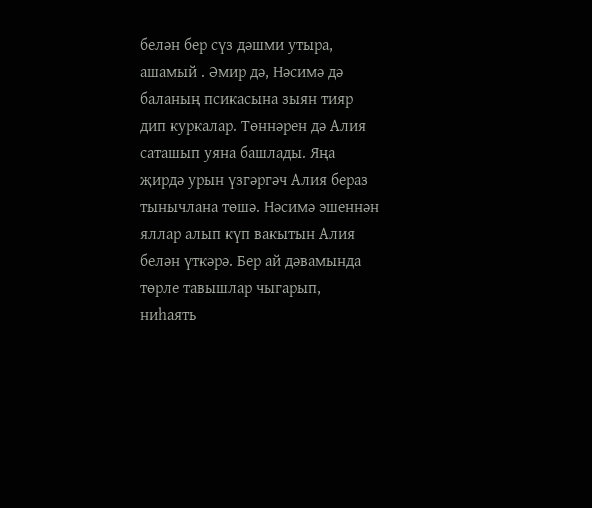белән бер сүз дәшми утыра, ашамый . Әмир дә, Нәсимә дә баланың псикасына зыян тияр дип куркалар. Төннәрен дә Алия саташып уяна башлады. Яңа җирдә урын үзгәргәч Алия бераз тынычлана төшә. Нәсимә эшеннән яллар алып күп вакытын Алия белән үткәрә. Бер ай дәвамында төрле тавышлар чыгарып, ниһаять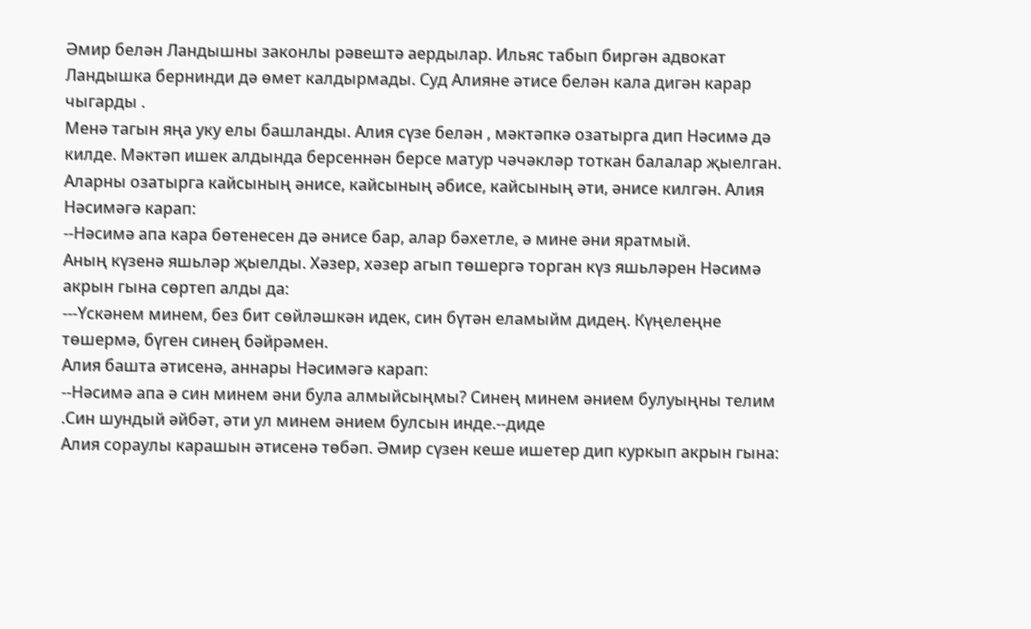Әмир белән Ландышны законлы рәвештә аердылар. Ильяс табып биргән адвокат Ландышка бернинди дә өмет калдырмады. Суд Алияне әтисе белән кала дигән карар чыгарды .
Менә тагын яңа уку елы башланды. Алия сүзе белән , мәктәпкә озатырга дип Нәсимә дә килде. Мәктәп ишек алдында берсеннән берсе матур чәчәкләр тоткан балалар җыелган. Аларны озатырга кайсының әнисе, кайсының әбисе, кайсының әти, әнисе килгән. Алия Нәсимәгә карап:
--Нәсимә апа кара бөтенесен дә әнисе бар, алар бәхетле, ә мине әни яратмый.
Аның күзенә яшьләр җыелды. Хәзер, хәзер агып төшергә торган күз яшьләрен Нәсимә акрын гына сөртеп алды да:
---Үскәнем минем, без бит сөйләшкән идек, син бүтән еламыйм дидең. Күңелеңне төшермә, бүген синең бәйрәмен.
Алия башта әтисенә, аннары Нәсимәгә карап:
--Нәсимә апа ә син минем әни була алмыйсыңмы? Синең минем әнием булуыңны телим .Син шундый әйбәт, әти ул минем әнием булсын инде.--диде
Алия сораулы карашын әтисенә төбәп. Әмир сүзен кеше ишетер дип куркып акрын гына: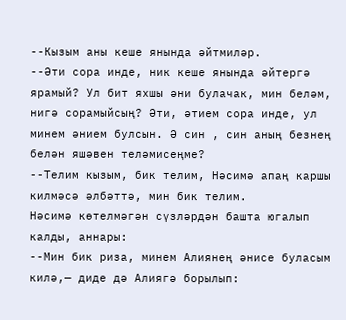--Кызым аны кеше янында әйтмиләр.
--Әти сора инде, ник кеше янында әйтергә ярамый? Ул бит яхшы әни булачак, мин беләм, нигә сорамыйсың? Әти, әтием сора инде, ул минем әнием булсын. Ә син , син аның безнең белән яшәвен теләмисеңме?
--Телим кызым, бик телим, Нәсимә апаң каршы килмәсә әлбәттә, мин бик телим.
Нәсимә көтелмәгән сүзләрдән башта югалып калды, аннары:
--Мин бик риза, минем Алиянең әнисе буласым килә,— диде дә Алиягә борылып: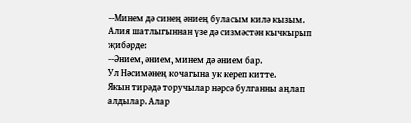--Минем дә синең әниең буласым килә кызым.
Алия шатлыгыннан үзе дә сизмәстән кычкырып җибәрде:
--Әнием, әнием, минем дә әнием бар.
Ул Нәсимәнең кочагына ук кереп китте.
Якын тирәдә торучылар нәрсә булганны аңлап алдылар. Алар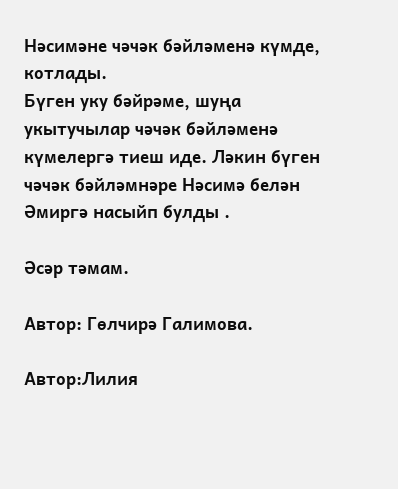Нәсимәне чәчәк бәйләменә күмде, котлады.
Бүген уку бәйрәме, шуңа укытучылар чәчәк бәйләменә күмелергә тиеш иде. Ләкин бүген чәчәк бәйләмнәре Нәсимә белән Әмиргә насыйп булды .

Әсәр тәмам.

Автор: Гөлчирә Галимова.

Автор:Лилия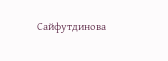Сайфутдинова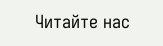Читайте нас